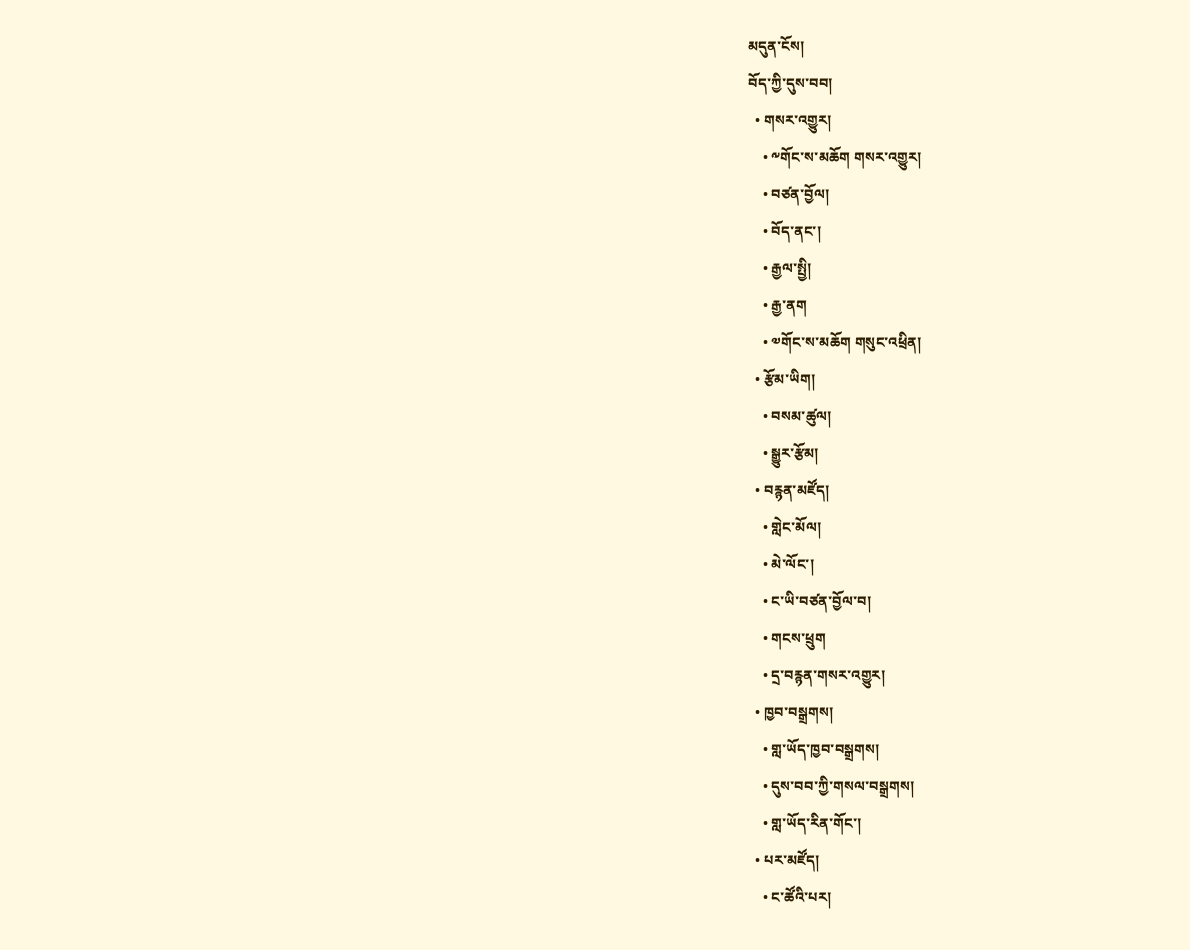མདུན་ངོས།
བོད་ཀྱི་དུས་བབ།
  • གསར་འགྱུར།
    • ༸གོང་ས་མཆོག གསར་འགྱུར།
    • བཙན་བྱོལ།
    • བོད་ནང་།
    • རྒྱལ་སྤྱི།
    • རྒྱ་ནག
    • ༧གོང་ས་མཆོག གསུང་འཕྲིན།
  • རྩོམ་ཡིག།
    • བསམ་ཚུལ།
    • སྒྱུར་རྩོམ།
  • བརྙན་མཛོད།
    • གླེང་མོལ།
    • མེ་ལོང་།
    • ང་ཡི་བཙན་བྱོལ་བ།
    • གངས་ཕྲུག
    • དྲ་བརྙན་གསར་འགྱུར།
  • ཁྱབ་བསྒྲགས།
    • གླ་ཡོད་ཁྱབ་བསྒྲགས།
    • དུས་བབ་ཀྱི་གསལ་བསྒྲགས།
    • གླ་ཡོད་རིན་གོང་།
  • པར་མཛོད།
    • ང་ཚོའི་པར།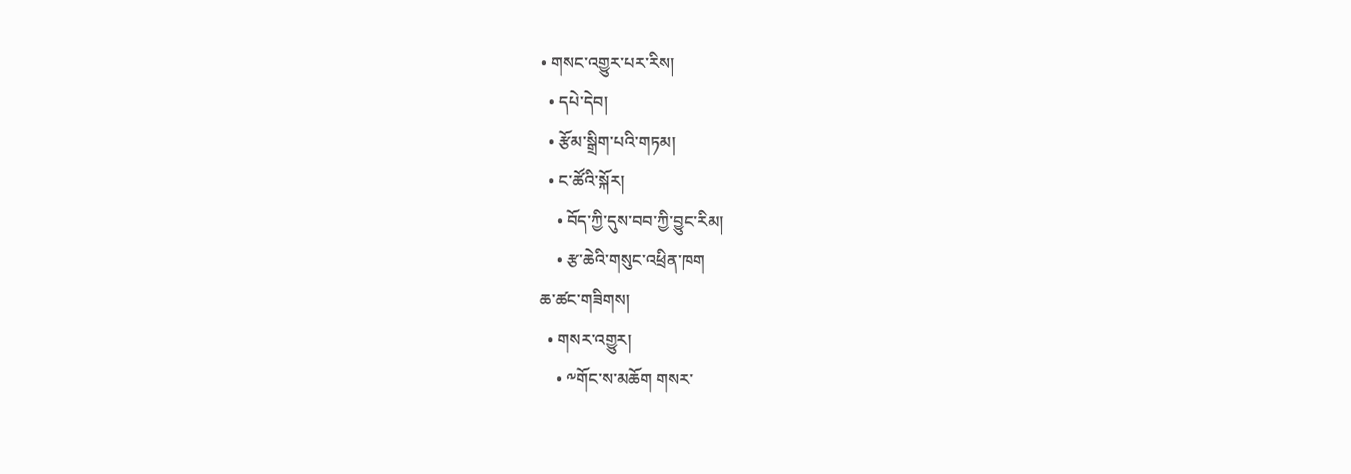• གསང་འགྱུར་པར་རིས།
  • དཔེ་དེབ།
  • རྩོམ་སྒྲིག་པའི་གཏམ།
  • ང་ཚོའི་སྐོར།
    • བོད་ཀྱི་དུས་བབ་ཀྱི་བྱུང་རིམ།
    • རྩ་ཆེའི་གསུང་འཕྲིན་ཁག
ཆ་ཚང་གཟིགས།
  • གསར་འགྱུར།
    • ༸གོང་ས་མཆོག གསར་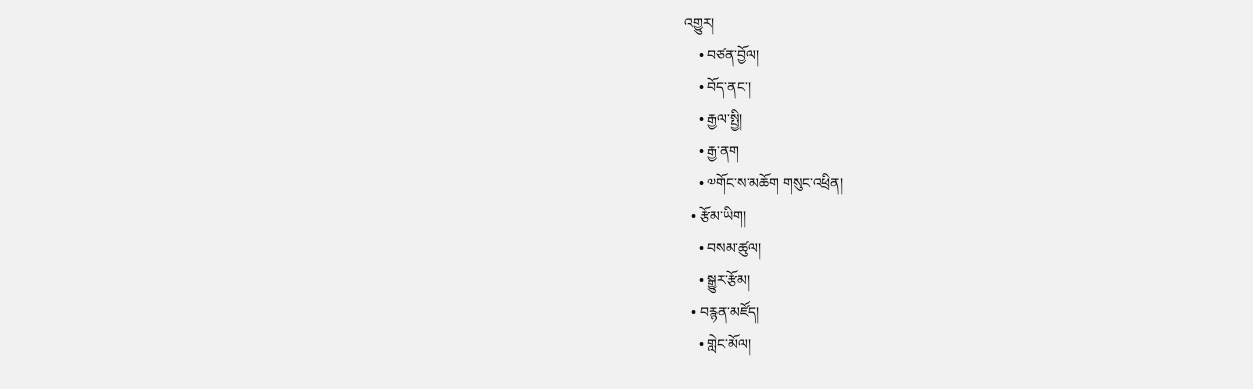འགྱུར།
    • བཙན་བྱོལ།
    • བོད་ནང་།
    • རྒྱལ་སྤྱི།
    • རྒྱ་ནག
    • ༧གོང་ས་མཆོག གསུང་འཕྲིན།
  • རྩོམ་ཡིག།
    • བསམ་ཚུལ།
    • སྒྱུར་རྩོམ།
  • བརྙན་མཛོད།
    • གླེང་མོལ།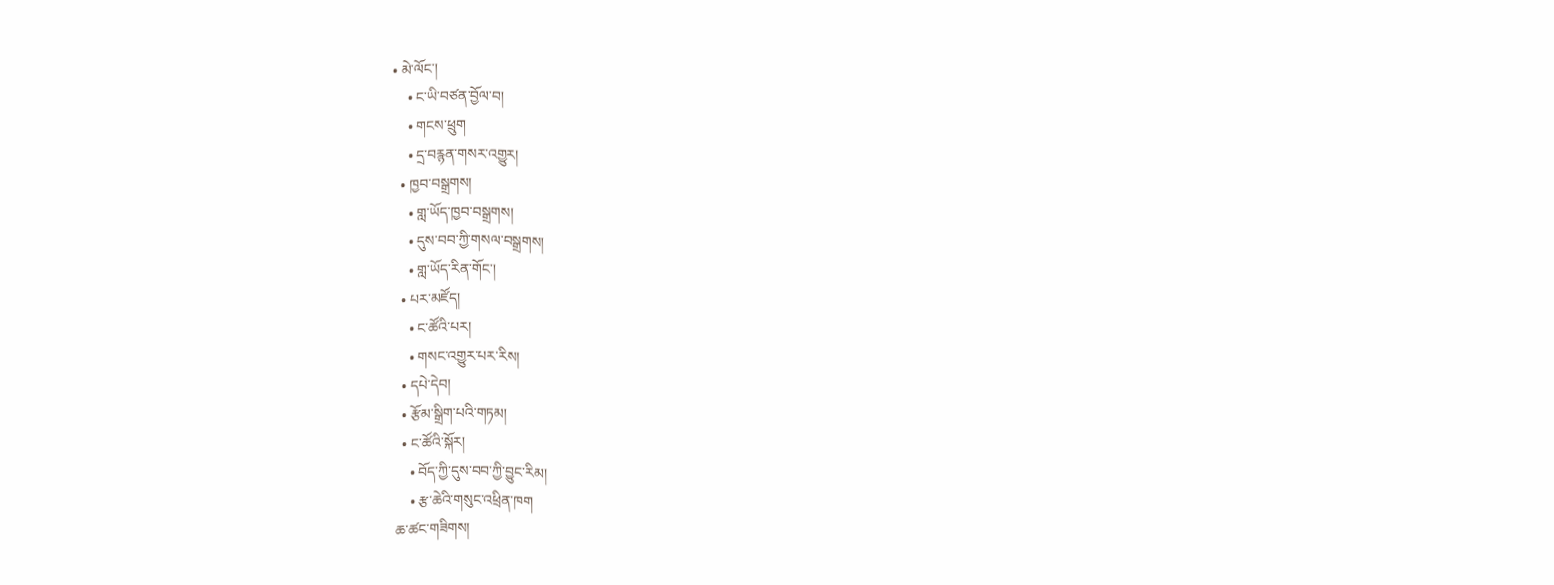• མེ་ལོང་།
    • ང་ཡི་བཙན་བྱོལ་བ།
    • གངས་ཕྲུག
    • དྲ་བརྙན་གསར་འགྱུར།
  • ཁྱབ་བསྒྲགས།
    • གླ་ཡོད་ཁྱབ་བསྒྲགས།
    • དུས་བབ་ཀྱི་གསལ་བསྒྲགས།
    • གླ་ཡོད་རིན་གོང་།
  • པར་མཛོད།
    • ང་ཚོའི་པར།
    • གསང་འགྱུར་པར་རིས།
  • དཔེ་དེབ།
  • རྩོམ་སྒྲིག་པའི་གཏམ།
  • ང་ཚོའི་སྐོར།
    • བོད་ཀྱི་དུས་བབ་ཀྱི་བྱུང་རིམ།
    • རྩ་ཆེའི་གསུང་འཕྲིན་ཁག
ཆ་ཚང་གཟིགས།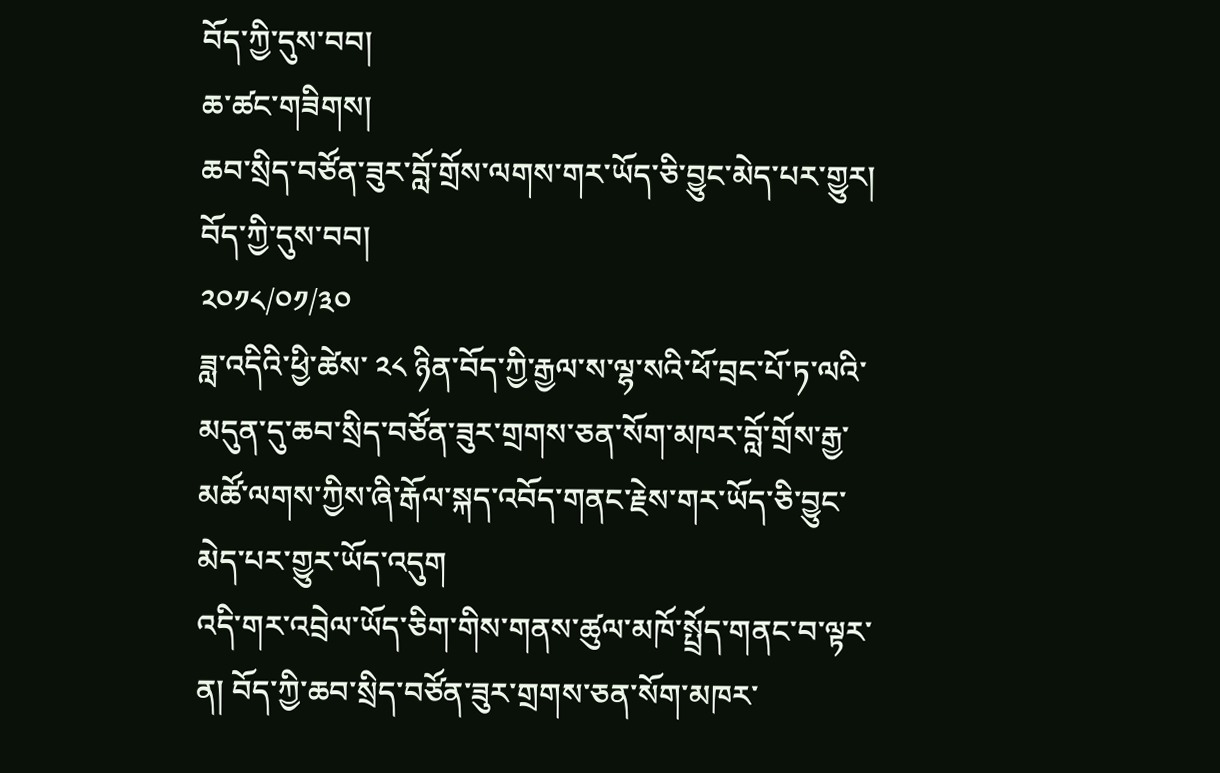བོད་ཀྱི་དུས་བབ།
ཆ་ཚང་གཟིགས།
ཆབ་སྲིད་བཙོན་ཟུར་བློ་གྲོས་ལགས་གར་ཡོད་ཅི་བྱུང་མེད་པར་གྱུར།
བོད་ཀྱི་དུས་བབ།
༢༠༡༨/༠༡/༣༠
ཟླ་འདིའི་ཕྱི་ཚེས་ ༢༨ ཉིན་བོད་ཀྱི་རྒྱལ་ས་ལྷ་སའི་ཕོ་བྲང་པོ་ཏ་ལའི་མདུན་དུ་ཆབ་སྲིད་བཙོན་ཟུར་གྲགས་ཅན་སོག་མཁར་བློ་གྲོས་རྒྱ་མཚོ་ལགས་ཀྱིས་ཞི་རྒོལ་སྐད་འབོད་གནང་རྗེས་གར་ཡོད་ཅི་བྱུང་མེད་པར་གྱུར་ཡོད་འདུག
འདི་གར་འབྲེལ་ཡོད་ཅིག་གིས་གནས་ཚུལ་མཁོ་སྤྲོད་གནང་བ་ལྟར་ན། བོད་ཀྱི་ཆབ་སྲིད་བཙོན་ཟུར་གྲགས་ཅན་སོག་མཁར་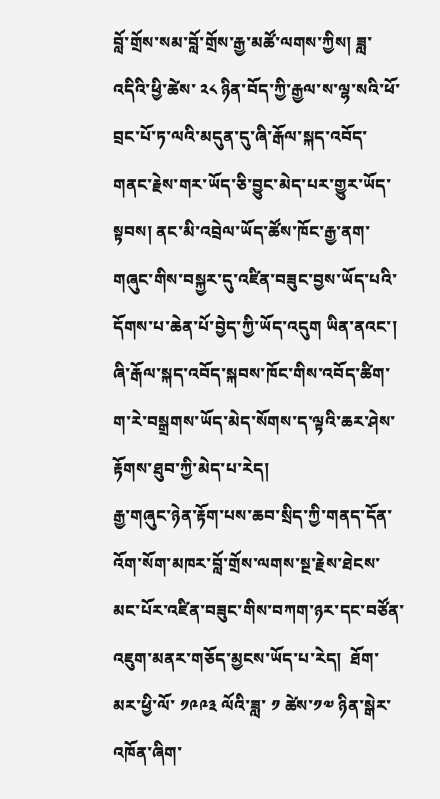བློ་གྲོས་སམ་བློ་གྲོས་རྒྱ་མཚོ་ལགས་ཀྱིས། ཟླ་འདིའི་ཕྱི་ཚེས་ ༢༨ ཉིན་བོད་ཀྱི་རྒྱལ་ས་ལྷ་སའི་ཕོ་བྲང་པོ་ཏ་ལའི་མདུན་དུ་ཞི་རྒོལ་སྐད་འབོད་གནང་རྗེས་གར་ཡོད་ཅི་བྱུང་མེད་པར་གྱུར་ཡོད་སྟབས། ནང་མི་འབྲེལ་ཡོད་ཚོས་ཁོང་རྒྱ་ནག་གཞུང་གིས་བསྐྱར་དུ་འཛིན་བཟུང་བྱས་ཡོད་པའི་དོགས་པ་ཆེན་པོ་བྱེད་ཀྱི་ཡོད་འདུག ཡིན་ནའང་། ཞི་རྒོལ་སྐད་འབོད་སྐབས་ཁོང་གིས་འབོད་ཚིག་ག་རེ་བསྒྲགས་ཡོད་མེད་སོགས་ད་ལྟའི་ཆར་ཤེས་རྟོགས་ཐུབ་ཀྱི་མེད་པ་རེད།
རྒྱ་གཞུང་ཉེན་རྟོག་པས་ཆབ་སྲིད་ཀྱི་གནད་དོན་འོག་སོག་མཁར་བློ་གྲོས་ལགས་སྔ་རྗེས་ཐེངས་མང་པོར་འཛིན་བཟུང་གིས་བཀག་ཉར་དང་བཙོན་འཇུག་མནར་གཅོད་མྱངས་ཡོད་པ་རེད།  ཐོག་མར་ཕྱི་ལོ་ ༡༩༩༣ ལོའི་ཟླ་ ༡ ཚེས་༡༧ ཉིན་སྒེར་འཁོན་ཞིག་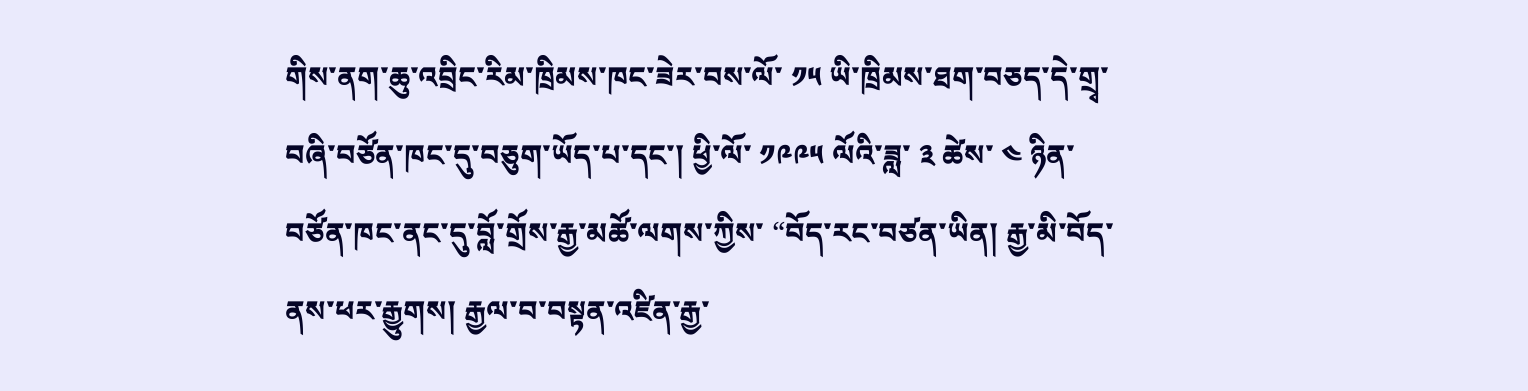གིས་ནག་ཆུ་འབྲིང་རིམ་ཁྲིམས་ཁང་ཟེར་བས་ལོ་ ༡༥ ཡི་ཁྲིམས་ཐག་བཅད་དེ་གྲྭ་བཞི་བཙོན་ཁང་དུ་བཅུག་ཡོད་པ་དང་། ཕྱི་ལོ་ ༡༩༩༥ ལོའི་ཟླ་ ༣ ཚེས་ ༤ ཉིན་བཙོན་ཁང་ནང་དུ་བློ་གྲོས་རྒྱ་མཚོ་ལགས་ཀྱིས་ “བོད་རང་བཙན་ཡིན། རྒྱ་མི་བོད་ནས་ཕར་རྒྱུགས། རྒྱལ་བ་བསྟན་འཛིན་རྒྱ་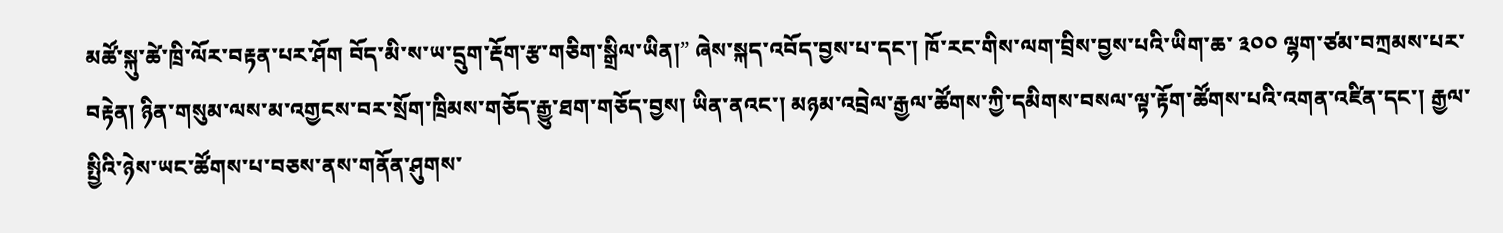མཚོ་སྐུ་ཚེ་ཁྲི་ལོར་བརྟན་པར་ཤོག བོད་མི་ས་ཡ་དྲུག་རྡོག་རྩ་གཅིག་སྒྲིལ་ཡིན།” ཞེས་སྐད་འབོད་བྱས་པ་དང་། ཁོ་རང་གིས་ལག་བྲིས་བྱས་པའི་ཡིག་ཆ་ ༣༠༠ ལྷག་ཙམ་བཀྲམས་པར་བརྟེན། ཉིན་གསུམ་ལས་མ་འགྱངས་བར་སྲོག་ཁྲིམས་གཅོད་རྒྱུ་ཐག་གཅོད་བྱས། ཡིན་ནའང་། མཉམ་འབྲེལ་རྒྱལ་ཚོགས་ཀྱི་དམིགས་བསལ་ལྟ་རྟོག་ཚོགས་པའི་འགན་འཛིན་དང་། རྒྱལ་སྤྱིའི་ཉེས་ཡང་ཚོགས་པ་བཅས་ནས་གནོན་ཤུགས་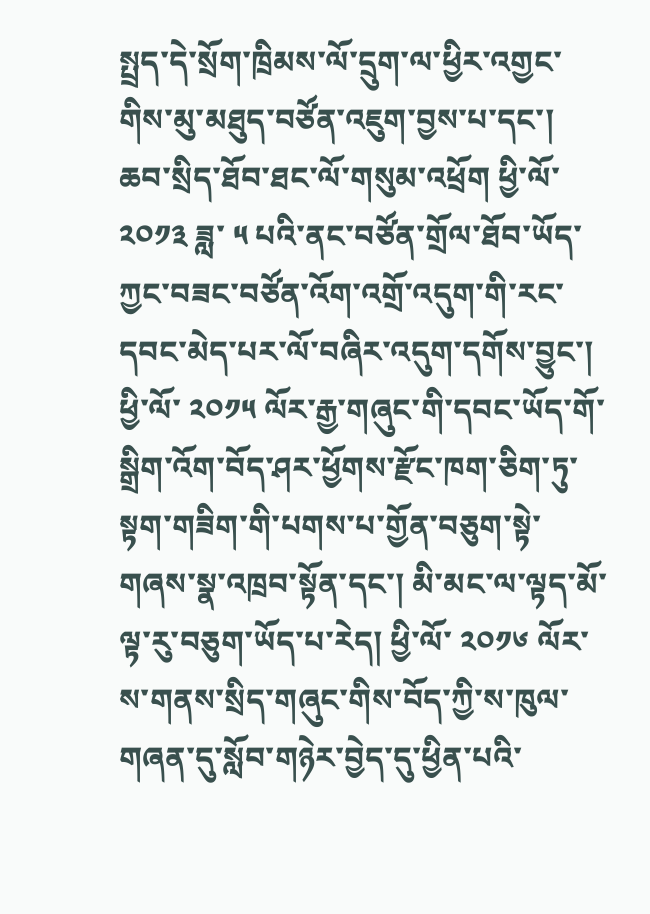སྤྲད་དེ་སྲོག་ཁྲིམས་ལོ་དྲུག་ལ་ཕྱིར་འགྱང་གིས་མུ་མཐུད་བཙོན་འཇུག་བྱས་པ་དང་། ཆབ་སྲིད་ཐོབ་ཐང་ལོ་གསུམ་འཕྲོག ཕྱི་ལོ་ ༢༠༡༣ ཟླ་ ༥ པའི་ནང་བཙོན་གྲོལ་ཐོབ་ཡོད་ཀྱང་བཟང་བཙོན་འོག་འགྲོ་འདུག་གི་རང་དབང་མེད་པར་ལོ་བཞིར་འདུག་དགོས་བྱུང་།
ཕྱི་ལོ་ ༢༠༡༥ ལོར་རྒྱ་གཞུང་གི་དབང་ཡོད་གོ་སྒྲིག་འོག་བོད་ཤར་ཕྱོགས་རྫོང་ཁག་ཅིག་ཏུ་སྟག་གཟིག་གི་པགས་པ་གྱོན་བཅུག་སྟེ་གཞས་སྣ་འཁྲབ་སྟོན་དང་། མི་མང་ལ་ལྟད་མོ་ལྟ་རུ་བཅུག་ཡོད་པ་རེད། ཕྱི་ལོ་ ༢༠༡༦ ལོར་ས་གནས་སྲིད་གཞུང་གིས་བོད་ཀྱི་ས་ཁུལ་གཞན་དུ་སློབ་གཉེར་བྱེད་དུ་ཕྱིན་པའི་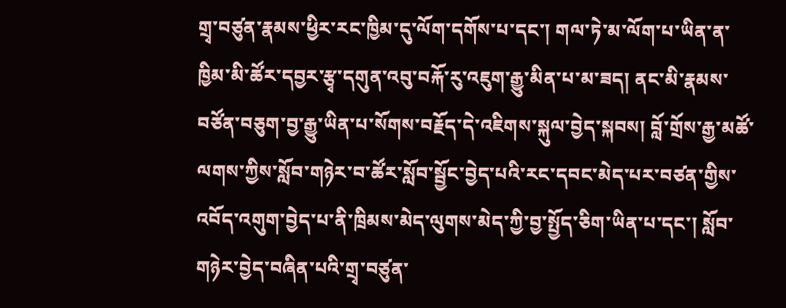གྲྭ་བཙུན་རྣམས་ཕྱིར་རང་ཁྱིམ་དུ་ལོག་དགོས་པ་དང་། གལ་ཏེ་མ་ལོག་པ་ཡིན་ན་ཁྱིམ་མི་ཚོར་དབྱར་རྩྭ་དགུན་འབུ་བརྐོ་རུ་འཇུག་རྒྱུ་མིན་པ་མ་ཟད། ནང་མི་རྣམས་བཙོན་བཅུག་བྱ་རྒྱུ་ཡིན་པ་སོགས་བརྗོད་དེ་འཇིགས་སྐུལ་བྱེད་སྐབས། བློ་གྲོས་རྒྱ་མཚོ་ལགས་ཀྱིས་སློབ་གཉེར་བ་ཚོར་སློབ་སྦྱོང་བྱེད་པའི་རང་དབང་མེད་པར་བཙན་གྱིས་འབོད་འགུག་བྱེད་པ་ནི་ཁྲིམས་མེད་ལུགས་མེད་ཀྱི་བྱ་སྤྱོད་ཅིག་ཡིན་པ་དང་། སློབ་གཉེར་བྱེད་བཞིན་པའི་གྲྭ་བཙུན་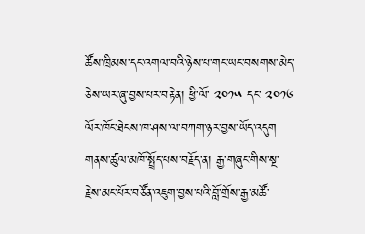ཚོས་ཁྲིམས་དང་འགལ་བའི་ཉེས་པ་གང་ཡང་བསགས་མེད་ཅེས་ཡར་ཞུ་བྱས་པར་བརྟེན། ཕྱི་ལོ་ ༢༠༡༥ དང་ ༢༠༡༦ ལོར་ཁོང་ཐེངས་ཁ་ཤས་ལ་བཀག་ཉར་བྱས་ཡོད་འདུག
གནས་ཚུལ་མཁོ་སྤྲོད་པས་བརྗོད་ན། རྒྱ་གཞུང་གིས་སྔ་རྗེས་མང་པོར་བཙོན་འཇུག་བྱས་པའི་བློ་གྲོས་རྒྱ་མཚོ་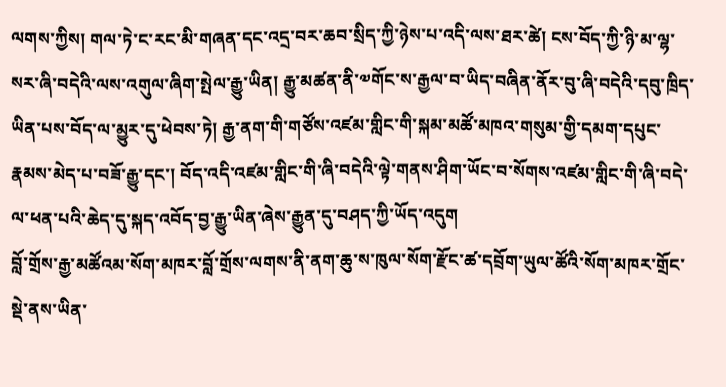ལགས་ཀྱིས། གལ་ཏེ་ང་རང་མི་གཞན་དང་འདྲ་བར་ཆབ་སྲིད་ཀྱི་ཉེས་པ་འདི་ལས་ཐར་ཚེ། ངས་བོད་ཀྱི་ཉི་མ་ལྷ་སར་ཞི་བདེའི་ལས་འགུལ་ཞིག་སྤེལ་རྒྱུ་ཡིན། རྒྱུ་མཚན་ནི་༧གོང་ས་རྒྱལ་བ་ཡིད་བཞིན་ནོར་བུ་ཞི་བདེའི་དབུ་ཁྲིད་ཡིན་པས་བོད་ལ་མྱུར་དུ་ཕེབས་ཏེ། རྒྱ་ནག་གི་གཙོས་འཛམ་གླིང་གི་སྐམ་མཚོ་མཁའ་གསུམ་གྱི་དམག་དཔུང་རྣམས་མེད་པ་བཟོ་རྒྱུ་དང་། བོད་འདི་འཛམ་གླིང་གི་ཞི་བདེའི་ལྟེ་གནས་ཤིག་ཡོང་བ་སོགས་འཛམ་གླིང་གི་ཞི་བདེ་ལ་ཕན་པའི་ཆེད་དུ་སྐད་འབོད་བྱ་རྒྱུ་ཡིན་ཞེས་རྒྱུན་དུ་བཤད་ཀྱི་ཡོད་འདུག
བློ་གྲོས་རྒྱ་མཚོའམ་སོག་མཁར་བློ་གྲོས་ལགས་ནི་ནག་ཆུ་ས་ཁུལ་སོག་རྫོང་ཚ་དབྲོག་ཡུལ་ཚོའི་སོག་མཁར་གྲོང་སྡེ་ནས་ཡིན་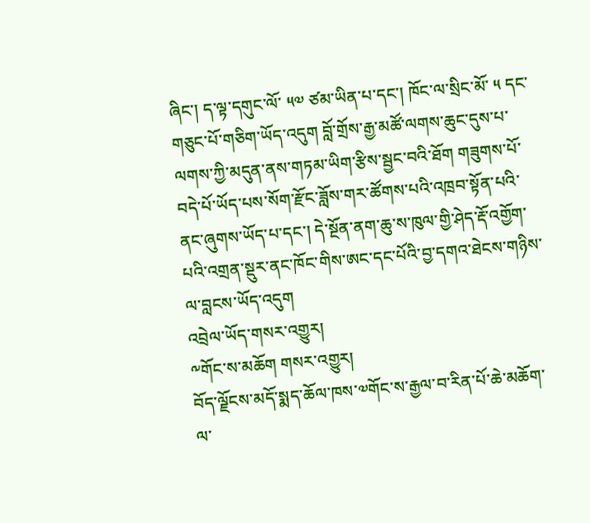ཞིང་། ད་ལྟ་དགུང་ལོ་ ༥༧ ཙམ་ཡིན་པ་དང་། ཁོང་ལ་སྲིང་མོ་ ༥ དང་གཅུང་པོ་གཅིག་ཡོད་འདུག བློ་གྲོས་རྒྱ་མཚོ་ལགས་ཆུང་དུས་པ་ལགས་ཀྱི་མདུན་ནས་གཏམ་ཡིག་རྩིས་སྦྱང་བའི་ཐོག གཟུགས་པོ་བདེ་པོ་ཡོད་པས་སོག་རྫོང་ཟློས་གར་ཚོགས་པའི་འཁྲབ་སྟོན་པའི་ནང་ཞུགས་ཡོད་པ་དང་། དེ་སྔོན་ནག་ཆུ་ས་ཁུལ་གྱི་ཤེད་རྡོ་འགྱོག་པའི་འགྲན་སྡུར་ནང་ཁོང་གིས་ཨང་དང་པོའི་བྱ་དགའ་ཐེངས་གཉིས་ལ་བླངས་ཡོད་འདུག
འབྲེལ་ཡོད་གསར་འགྱུར།
༸གོང་ས་མཆོག གསར་འགྱུར།
བོད་ལྗོངས་མདོ་སྨད་ཆོལ་ཁས་༧གོང་ས་རྒྱལ་བ་རིན་པོ་ཆེ་མཆོག་ལ་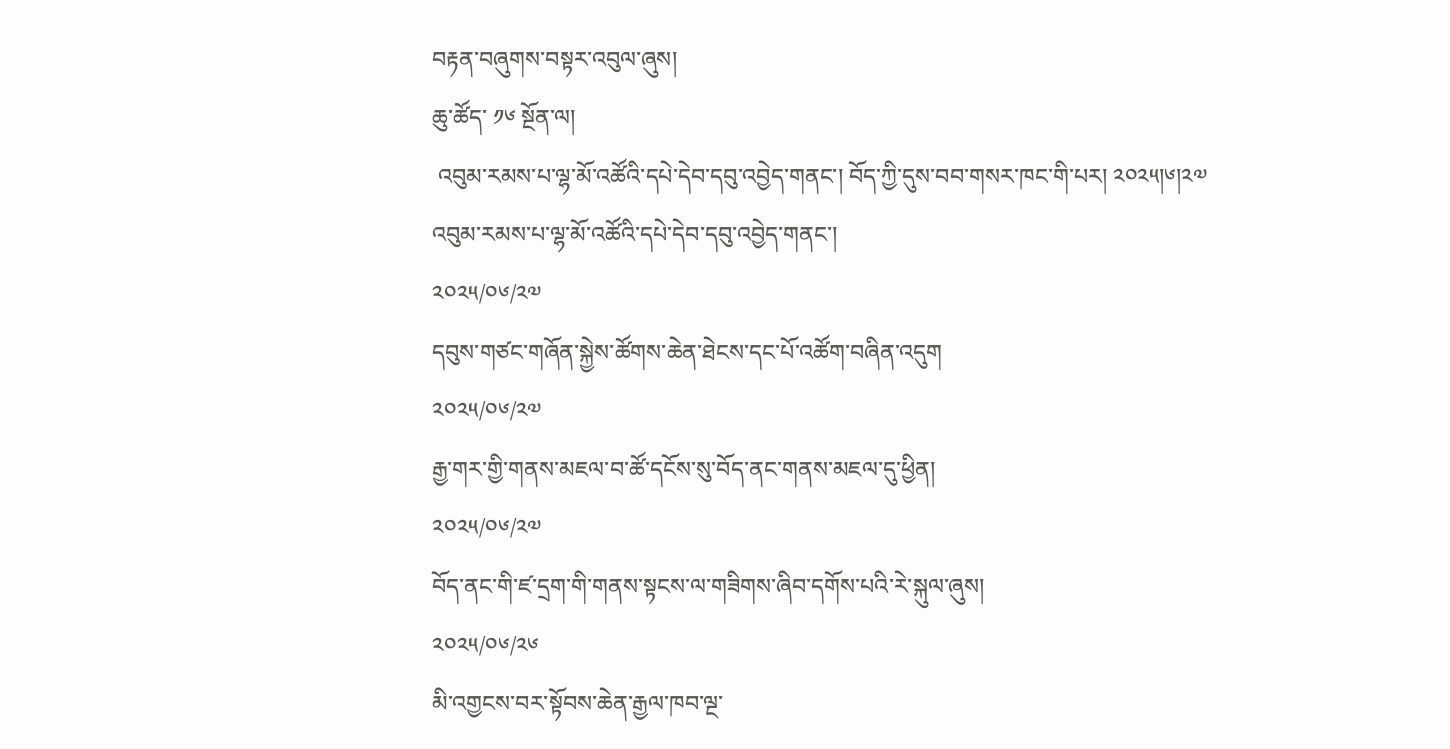བརྟན་བཞུགས་བསྟར་འབུལ་ཞུས།
ཆུ་ཚོད་ ༡༦ སྔོན་ལ།
 འབུམ་རམས་པ་ལྷ་མོ་འཚོའི་དཔེ་དེབ་དབུ་འབྱེད་གནང་། བོད་ཀྱི་དུས་བབ་གསར་ཁང་གི་པར། ༢༠༢༥།༦།༢༧
འབུམ་རམས་པ་ལྷ་མོ་འཚོའི་དཔེ་དེབ་དབུ་འབྱེད་གནང་།
༢༠༢༥/༠༦/༢༧
དབུས་གཙང་གཞོན་སྐྱེས་ཚོགས་ཆེན་ཐེངས་དང་པོ་འཚོག་བཞིན་འདུག
༢༠༢༥/༠༦/༢༧
རྒྱ་གར་གྱི་གནས་མཇལ་བ་ཚོ་དངོས་སུ་བོད་ནང་གནས་མཇལ་དུ་ཕྱིན།
༢༠༢༥/༠༦/༢༧
བོད་ནང་གི་ཛ་དྲག་གི་གནས་སྟངས་ལ་གཟིགས་ཞིབ་དགོས་པའི་རེ་སྐུལ་ཞུས།
༢༠༢༥/༠༦/༢༦
མི་འགྱངས་བར་སྟོབས་ཆེན་རྒྱལ་ཁབ་ལྔ་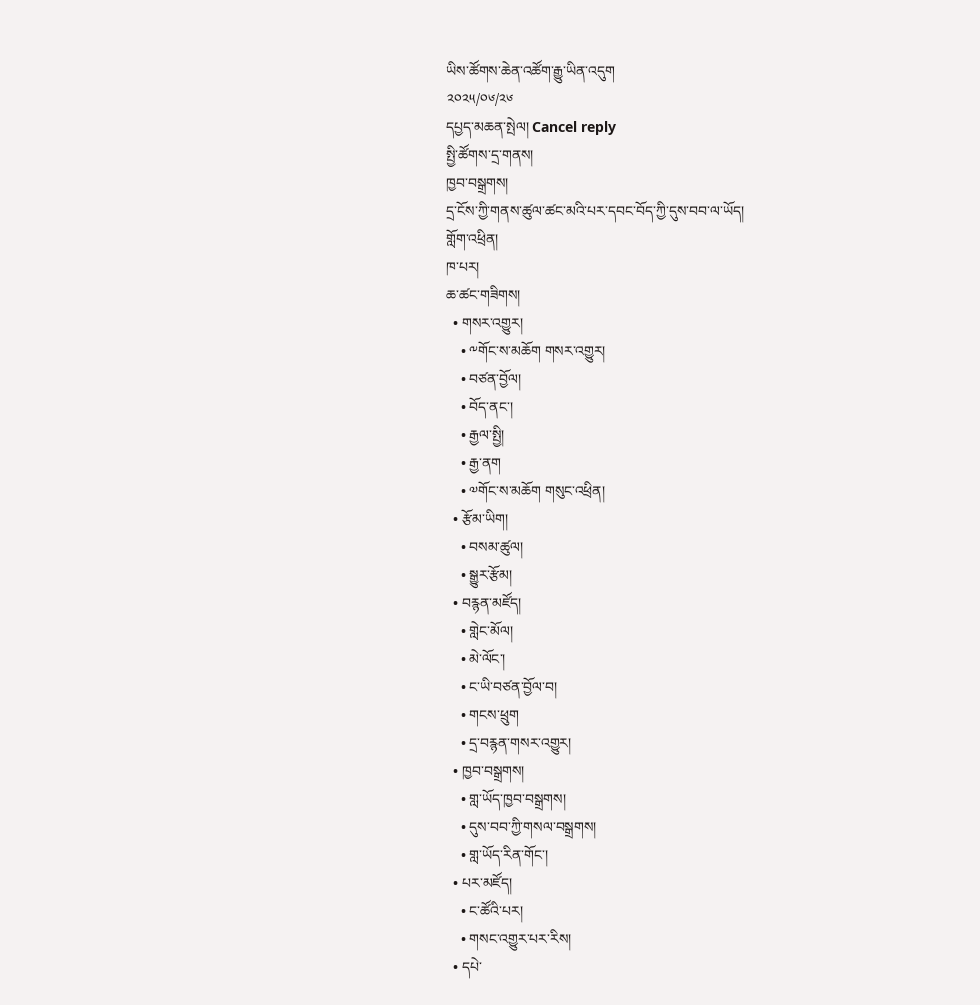ཡིས་ཚོགས་ཆེན་འཚོག་རྒྱུ་ཡིན་འདུག
༢༠༢༥/༠༦/༢༦
དཔྱད་མཆན་སྤེལ། Cancel reply
སྤྱི་ཚོགས་དྲ་གནས།
ཁྱབ་བསྒྲགས།
དྲ་ངོས་ཀྱི་གནས་ཚུལ་ཚང་མའི་པར་དབང་བོད་ཀྱི་དུས་བབ་ལ་ཡོད།
གློག་འཕྲིན།
ཁ་པར།
ཆ་ཚང་གཟིགས།
  • གསར་འགྱུར།
    • ༸གོང་ས་མཆོག གསར་འགྱུར།
    • བཙན་བྱོལ།
    • བོད་ནང་།
    • རྒྱལ་སྤྱི།
    • རྒྱ་ནག
    • ༧གོང་ས་མཆོག གསུང་འཕྲིན།
  • རྩོམ་ཡིག།
    • བསམ་ཚུལ།
    • སྒྱུར་རྩོམ།
  • བརྙན་མཛོད།
    • གླེང་མོལ།
    • མེ་ལོང་།
    • ང་ཡི་བཙན་བྱོལ་བ།
    • གངས་ཕྲུག
    • དྲ་བརྙན་གསར་འགྱུར།
  • ཁྱབ་བསྒྲགས།
    • གླ་ཡོད་ཁྱབ་བསྒྲགས།
    • དུས་བབ་ཀྱི་གསལ་བསྒྲགས།
    • གླ་ཡོད་རིན་གོང་།
  • པར་མཛོད།
    • ང་ཚོའི་པར།
    • གསང་འགྱུར་པར་རིས།
  • དཔེ་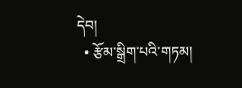དེབ།
  • རྩོམ་སྒྲིག་པའི་གཏམ།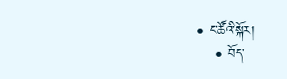• ང་ཚོའི་སྐོར།
    • བོད་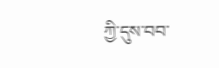ཀྱི་དུས་བབ་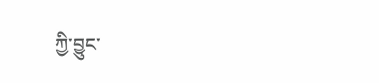ཀྱི་བྱུང་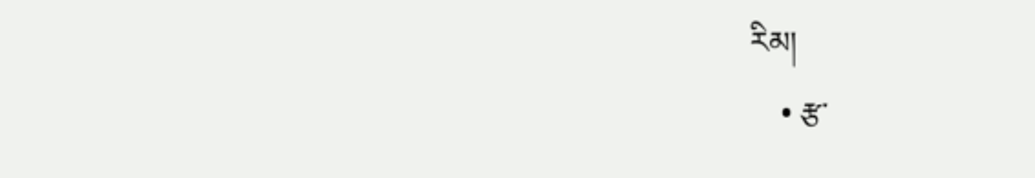རིམ།
    • རྩ་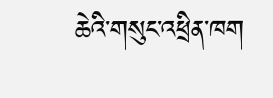ཆེའི་གསུང་འཕྲིན་ཁག